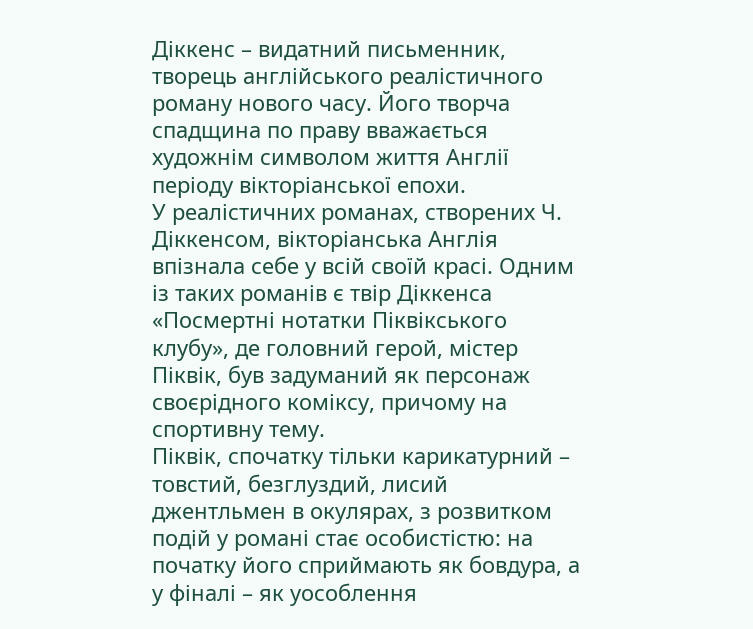Діккенс – видатний письменник, творець англійського реалістичного роману нового часу. Його творча спадщина по праву вважається художнім символом життя Англії періоду вікторіанської епохи.
У реалістичних романах, створених Ч. Діккенсом, вікторіанська Англія впізнала себе у всій своїй красі. Одним із таких романів є твір Діккенса «Посмертні нотатки Піквікського клубу», де головний герой, містер Піквік, був задуманий як персонаж своєрідного коміксу, причому на спортивну тему.
Піквік, спочатку тільки карикатурний – товстий, безглуздий, лисий джентльмен в окулярах, з розвитком подій у романі стає особистістю: на початку його сприймають як бовдура, а у фіналі – як уособлення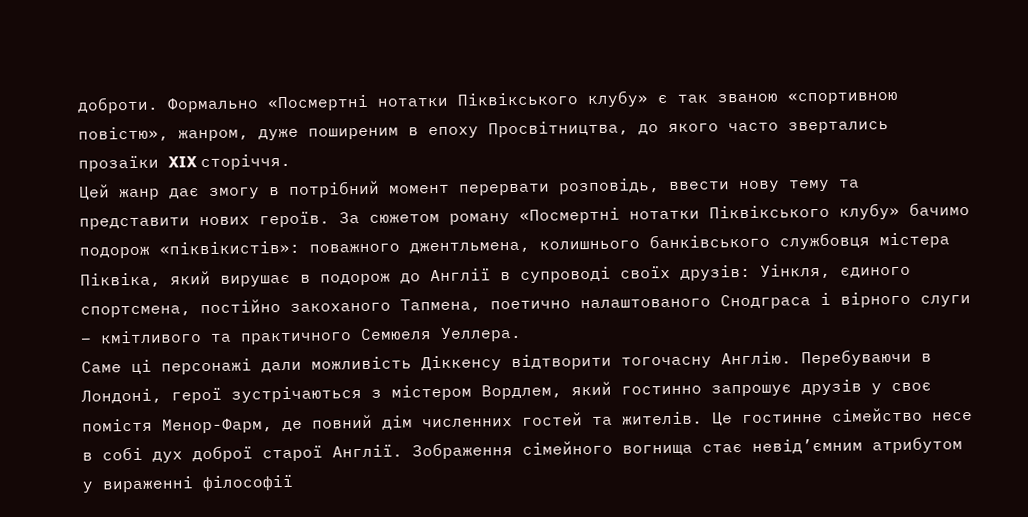доброти. Формально «Посмертні нотатки Піквікського клубу» є так званою «спортивною повістю», жанром, дуже поширеним в епоху Просвітництва, до якого часто звертались прозаїки XIX сторіччя.
Цей жанр дає змогу в потрібний момент перервати розповідь, ввести нову тему та представити нових героїв. За сюжетом роману «Посмертні нотатки Піквікського клубу» бачимо подорож «піквікистів»: поважного джентльмена, колишнього банківського службовця містера Піквіка, який вирушає в подорож до Англії в супроводі своїх друзів: Уінкля, єдиного спортсмена, постійно закоханого Тапмена, поетично налаштованого Снодграса і вірного слуги – кмітливого та практичного Семюеля Уеллера.
Саме ці персонажі дали можливість Діккенсу відтворити тогочасну Англію. Перебуваючи в Лондоні, герої зустрічаються з містером Вордлем, який гостинно запрошує друзів у своє помістя Менор-Фарм, де повний дім численних гостей та жителів. Це гостинне сімейство несе в собі дух доброї старої Англії. Зображення сімейного вогнища стає невід’ємним атрибутом у вираженні філософії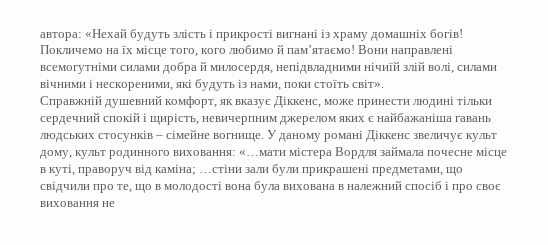автора: «Нехай будуть злість і прикрості вигнані із храму домашніх богів! Покличемо на їх місце того, кого любимо й пам’ятаємо! Вони направлені всемогутніми силами добра й милосердя, непідвладними нічиїй злій волі, силами вічними і нескореними, які будуть із нами, поки стоїть світ».
Справжній душевний комфорт, як вказує Діккенс, може принести людині тільки сердечний спокій і щирість, невичерпним джерелом яких є найбажаніша гавань людських стосунків – сімейне вогнище. У даному романі Діккенс звеличує культ дому, культ родинного виховання: «…мати містера Вордля займала почесне місце в куті, праворуч від каміна; …стіни зали були прикрашені предметами, що свідчили про те, що в молодості вона була вихована в належний спосіб і про своє виховання не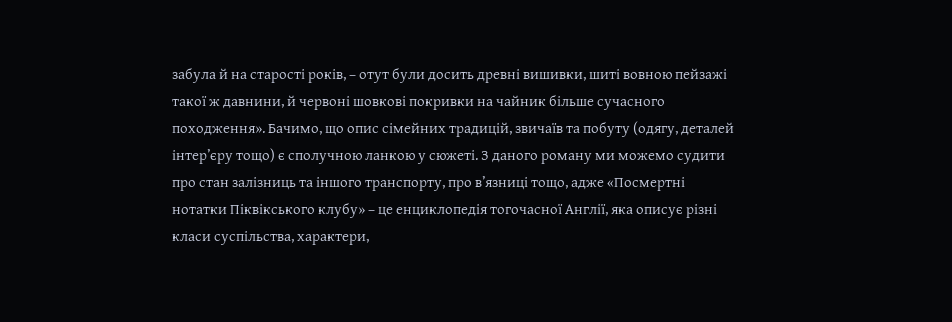забула й на старості років, – отут були досить древні вишивки, шиті вовною пейзажі такої ж давнини, й червоні шовкові покривки на чайник більше сучасного походження». Бачимо, що опис сімейних традицій, звичаїв та побуту (одягу, деталей інтер’єру тощо) є сполучною ланкою у сюжеті. З даного роману ми можемо судити про стан залізниць та іншого транспорту, про в’язниці тощо, адже «Посмертні нотатки Піквікського клубу» – це енциклопедія тогочасної Англії, яка описує різні класи суспільства, характери,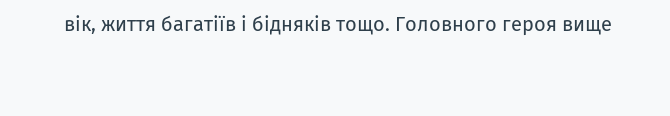вік, життя багатіїв і бідняків тощо. Головного героя вище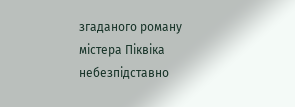згаданого роману містера Піквіка небезпідставно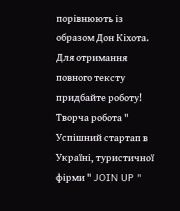порівнюють із образом Дон Кіхота.
Для отримання повного тексту придбайте роботу!
Творча робота " Успішний стартап в Україні, туристичної фірми " JOIN UP "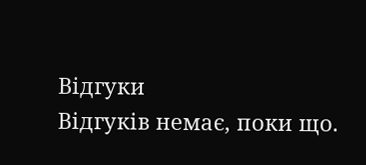Відгуки
Відгуків немає, поки що.